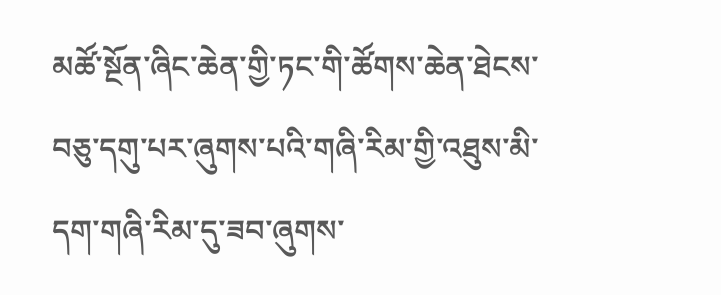མཚོ་སྔོན་ཞིང་ཆེན་གྱི་ཏང་གི་ཚོགས་ཆེན་ཐེངས་བཅུ་དགུ་པར་ཞུགས་པའི་གཞི་རིམ་གྱི་འཐུས་མི་དག་གཞི་རིམ་དུ་ཟབ་ཞུགས་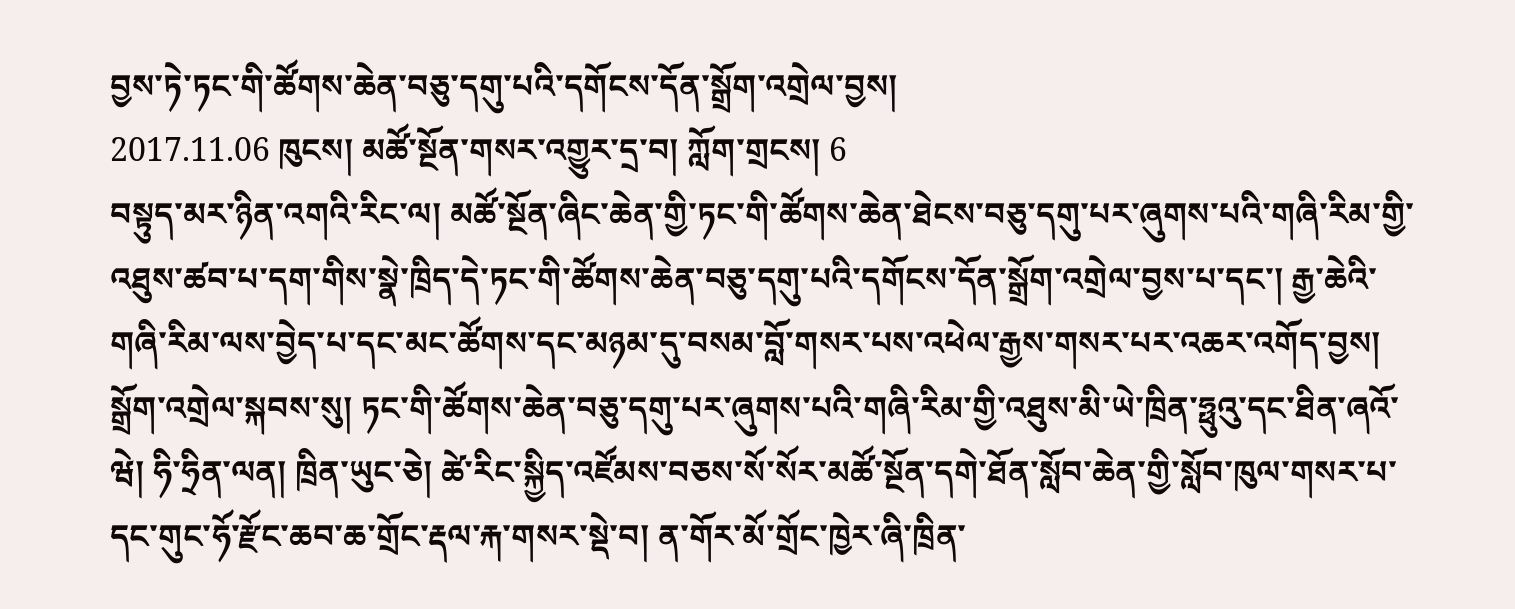བྱས་ཏེ་ཏང་གི་ཚོགས་ཆེན་བཅུ་དགུ་པའི་དགོངས་དོན་སྒྲོག་འགྲེལ་བྱས།
2017.11.06 ཁུངས། མཚོ་སྔོན་གསར་འགྱུར་དྲ་བ། ཀློག་གྲངས། 6
བསྟུད་མར་ཉིན་འགའི་རིང་ལ། མཚོ་སྔོན་ཞིང་ཆེན་གྱི་ཏང་གི་ཚོགས་ཆེན་ཐེངས་བཅུ་དགུ་པར་ཞུགས་པའི་གཞི་རིམ་གྱི་འཐུས་ཚབ་པ་དག་གིས་སྣེ་ཁྲིད་དེ་ཏང་གི་ཚོགས་ཆེན་བཅུ་དགུ་པའི་དགོངས་དོན་སྒྲོག་འགྲེལ་བྱས་པ་དང་། རྒྱ་ཆེའི་གཞི་རིམ་ལས་བྱེད་པ་དང་མང་ཚོགས་དང་མཉམ་དུ་བསམ་བློ་གསར་པས་འཕེལ་རྒྱས་གསར་པར་འཆར་འགོད་བྱས།
སྒྲོག་འགྲེལ་སྐབས་སུ། ཏང་གི་ཚོགས་ཆེན་བཅུ་དགུ་པར་ཞུགས་པའི་གཞི་རིམ་གྱི་འཐུས་མི་ཡེ་ཁྲིན་ཧྥུའུ་དང་ཐིན་ཞའོ་ཝེ། ཧི་ཧྲིན་ལན། ཁྲིན་ཡུང་ཅེ། ཚེ་རིང་སྐྱིད་འཛོམས་བཅས་སོ་སོར་མཚོ་སྔོན་དགེ་ཐོན་སློབ་ཆེན་གྱི་སློབ་ཁུལ་གསར་པ་དང་གུང་ཧོ་རྫོང་ཆབ་ཆ་གྲོང་རྡལ་རྐ་གསར་སྡེ་བ། ན་གོར་མོ་གྲོང་ཁྱེར་ཞི་ཁྲིན་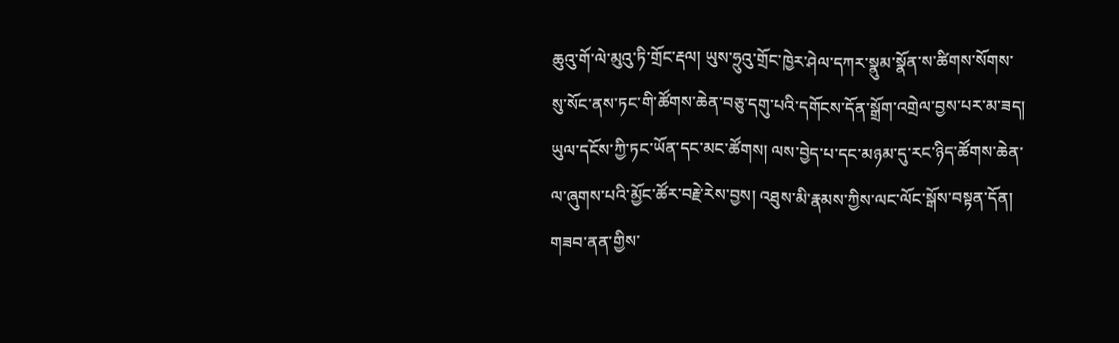ཆུའུ་གོ་ལེ་མུའུ་ཏི་གྲོང་རྡལ། ཡུས་ཧྲུའུ་གྲོང་ཁྱེར་ཤེལ་དཀར་སྣུམ་སྣོན་ས་ཚིགས་སོགས་སུ་སོང་ནས་ཏང་གི་ཚོགས་ཆེན་བཅུ་དགུ་པའི་དགོངས་དོན་སྒྲོག་འགྲེལ་བྱས་པར་མ་ཟད། ཡུལ་དངོས་ཀྱི་ཏང་ཡོན་དང་མང་ཚོགས། ལས་བྱེད་པ་དང་མཉམ་དུ་རང་ཉིད་ཚོགས་ཆེན་ལ་ཞུགས་པའི་མྱོང་ཚོར་བརྗེ་རེས་བྱས། འཐུས་མི་རྣམས་ཀྱིས་ལང་ལོང་སྒོས་བསྟན་དོན། གཟབ་ནན་གྱིས་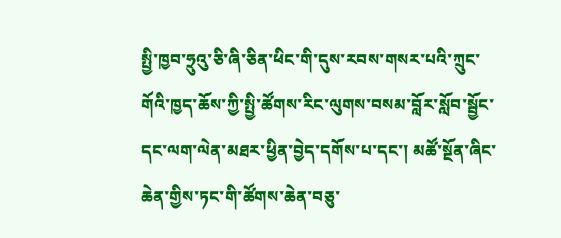སྤྱི་ཁྱབ་ཧྲུའུ་ཅི་ཞི་ཅིན་ཕིང་གི་དུས་རབས་གསར་པའི་ཀྲུང་གོའི་ཁྱད་ཆོས་ཀྱི་སྤྱི་ཚོགས་རིང་ལུགས་བསམ་བློར་སློབ་སྦྱོང་དང་ལག་ལེན་མཐར་ཕྱིན་བྱེད་དགོས་པ་དང་། མཚོ་སྔོན་ཞིང་ཆེན་གྱིས་ཏང་གི་ཚོགས་ཆེན་བཅུ་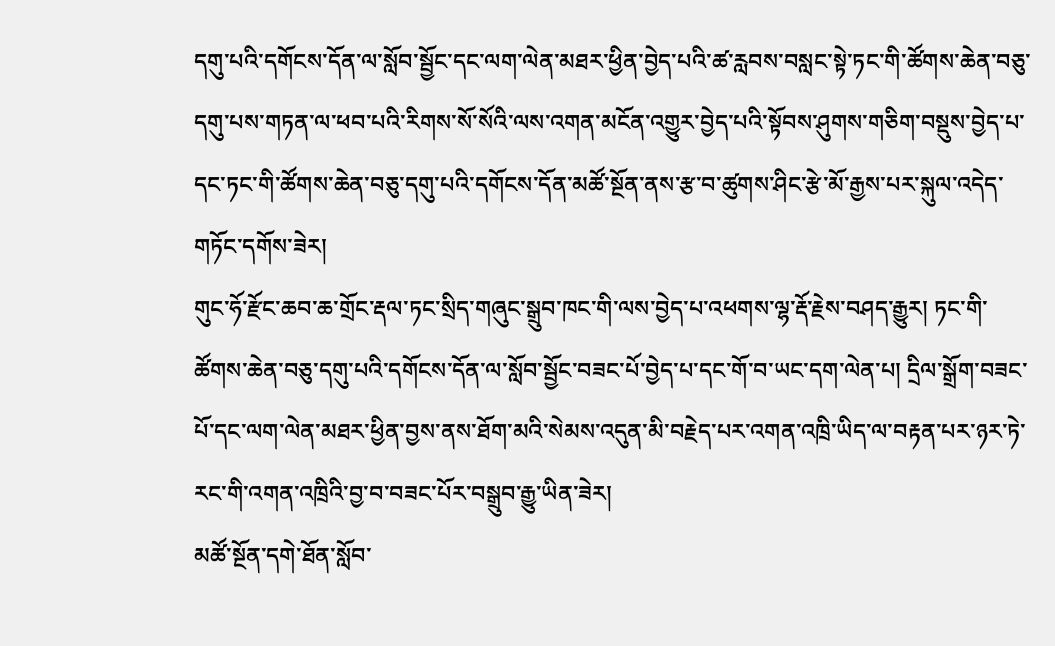དགུ་པའི་དགོངས་དོན་ལ་སློབ་སྦྱོང་དང་ལག་ལེན་མཐར་ཕྱིན་བྱེད་པའི་ཚ་རླབས་བསླང་སྟེ་ཏང་གི་ཚོགས་ཆེན་བཅུ་དགུ་པས་གཏན་ལ་ཕབ་པའི་རིགས་སོ་སོའི་ལས་འགན་མངོན་འགྱུར་བྱེད་པའི་སྟོབས་ཤུགས་གཅིག་བསྡུས་བྱེད་པ་དང་ཏང་གི་ཚོགས་ཆེན་བཅུ་དགུ་པའི་དགོངས་དོན་མཚོ་སྔོན་ནས་རྩ་བ་ཚུགས་ཤིང་རྩེ་མོ་རྒྱས་པར་སྐུལ་འདེད་གཏོང་དགོས་ཟེར།
གུང་ཧོ་རྫོང་ཆབ་ཆ་གྲོང་རྡལ་ཏང་སྲིད་གཞུང་སྒྲུབ་ཁང་གི་ལས་བྱེད་པ་འཕགས་ལྷ་རྡོ་རྗེས་བཤད་རྒྱུར། ཏང་གི་ཚོགས་ཆེན་བཅུ་དགུ་པའི་དགོངས་དོན་ལ་སློབ་སྦྱོང་བཟང་པོ་བྱེད་པ་དང་གོ་བ་ཡང་དག་ལེན་པ། དྲིལ་སྒྲོག་བཟང་པོ་དང་ལག་ལེན་མཐར་ཕྱིན་བྱས་ནས་ཐོག་མའི་སེམས་འདུན་མི་བརྗེད་པར་འགན་འཁྲི་ཡིད་ལ་བརྟན་པར་ཉར་ཏེ་རང་གི་འགན་འཁྲིའི་བྱ་བ་བཟང་པོར་བསྒྲུབ་རྒྱུ་ཡིན་ཟེར།
མཚོ་སྔོན་དགེ་ཐོན་སློབ་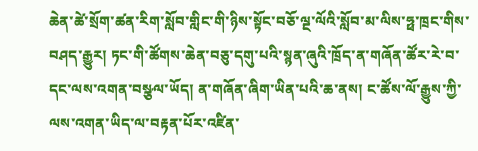ཆེན་ཚེ་སྲོག་ཚན་རིག་སློབ་གླིང་གི་ཉིས་སྟོང་བཅོ་ལྔ་ལོའི་སློབ་མ་ལིས་ཧྥ་ཁྲང་གིས་བཤད་རྒྱུར། ཏང་གི་ཚོགས་ཆེན་བཅུ་དགུ་པའི་སྙན་ཞུའི་ཁྲོད་ན་གཞོན་ཚོར་རེ་བ་དང་ལས་འགན་བསྩལ་ཡོད། ན་གཞོན་ཞིག་ཡིན་པའི་ཆ་ནས། ང་ཚོས་ལོ་རྒྱུས་ཀྱི་ལས་འགན་ཡིད་ལ་བརྟན་པོར་འཛིན་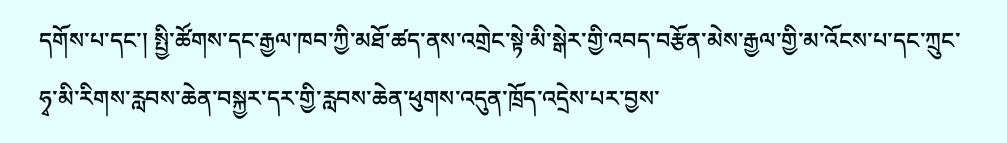དགོས་པ་དང་། སྤྱི་ཚོགས་དང་རྒྱལ་ཁབ་ཀྱི་མཐོ་ཚད་ནས་འགྲེང་སྟེ་མི་སྒེར་གྱི་འབད་བརྩོན་མེས་རྒྱལ་གྱི་མ་འོངས་པ་དང་ཀྲུང་ཧྭ་མི་རིགས་རླབས་ཆེན་བསྐྱར་དར་གྱི་རླབས་ཆེན་ཕུགས་འདུན་ཁྲོད་འདྲེས་པར་བྱས་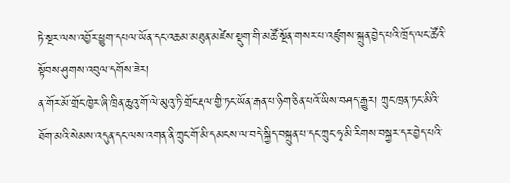ཏེ་སྔར་ལས་འབྱོར་ཕྱུག་དཔལ་ཡོན་དང་འཆམ་མཐུན་མཛེས་སྡུག་གི་མཚོ་སྔོན་གསར་པ་འཛུགས་སྐྲུན་བྱེད་པའི་ཁྲོད་ལང་ཚོའི་སྟོབས་ཤུགས་འབུལ་དགོས་ཟེར།
ན་གོར་མོ་གྲོང་ཁྱེར་ཞི་ཁྲིན་ཆུའུ་གོ་ལེ་མུའུ་ཏི་གྲོང་རྡལ་གྱི་ཏང་ཡོན་རྒན་པ་ཉིག་ཅིན་པའོ་ཡིས་བཤད་རྒྱུར། ཀྲུང་ཁྲན་ཏང་མིའི་ཐོག་མའི་སེམས་འདུན་དང་ལས་འགན་ནི་ཀྲུང་གོ་མི་དམངས་ལ་བདེ་སྐྱིད་བསྐྲུན་པ་དང་ཀྲུང་ཧྭ་མི་རིགས་བསྐྱར་དར་བྱེད་པའི་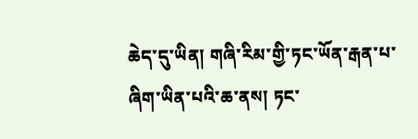ཆེད་དུ་ཡིན། གཞི་རིམ་གྱི་ཏང་ཡོན་རྒན་པ་ཞིག་ཡིན་པའི་ཆ་ནས། ཏང་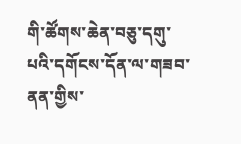གི་ཚོགས་ཆེན་བཅུ་དགུ་པའི་དགོངས་དོན་ལ་གཟབ་ནན་གྱིས་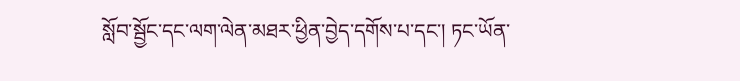སློབ་སྦྱོང་དང་ལག་ལེན་མཐར་ཕྱིན་བྱེད་དགོས་པ་དང་། ཏང་ཡོན་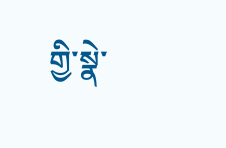གྱི་སྣེ་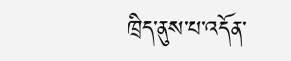ཁྲིད་ནུས་པ་འདོན་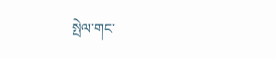སྤེལ་གང་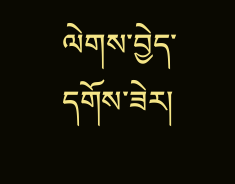ལེགས་བྱེད་དགོས་ཟེར།